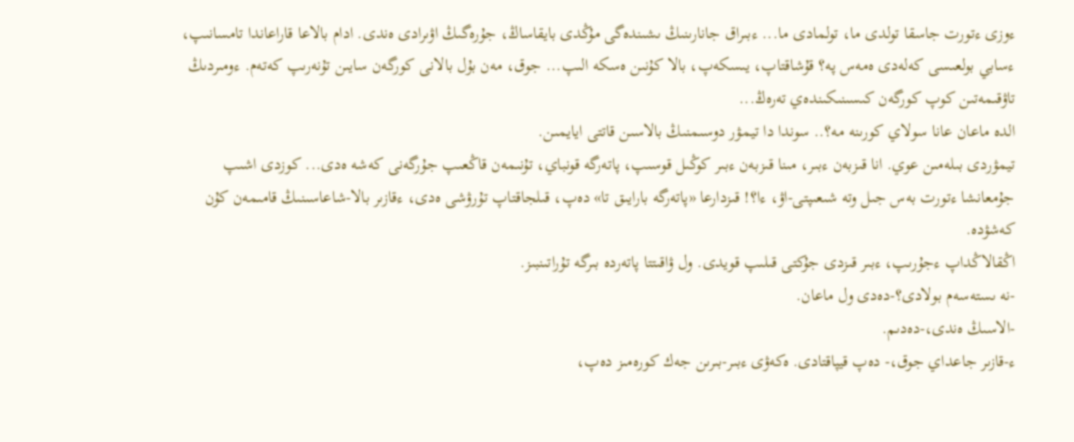ءوزى ءتورت جاسقا تولدى ما، تولمادى ما... ءبىراق جانارىنىڭ ىشىندەگى مۇڭدى بايقاساڭ، جۇرەگىڭ اۋىرادى ەندى. ادام بالاعا قاراعاندا تامسانىپ، ءسابي بولعىسى كەلەدى ەمەس پە؟ قۇشاقتاپ، يىسكەپ، بالا كۇنىن ەسكە الىپ... جوق، مەن بۇل بالانى كورگەن سايىن تۇنەرىپ كەتەم. ءومىردىڭ تاۋقىمەتىن كوپ كورگەن كىسىنىكىندەي تەرەڭ...
الدە ماعان عانا سولاي كورىنە مە؟.. سوندا دا تيمۋر دوسىمنىڭ بالاسىن قاتتى ايايمىن.
تيمۋردى بىلەمىن عوي. انا قىزبەن ءبىر، مىنا قىزبەن ءبىر كوڭىل قوسىپ، پاتەرگە قونباي، تۇنىمەن قاڭعىپ جۇرگەنى كەشە ەدى... كوزدى اشىپ جۇمعانشا ءتورت بەس جىل وتە شىعىپتى-اۋ، ءا؟! قىزدارعا «پاتەرگە بارايىق تا» دەپ، قىلجاقتاپ تۇرۋشى ەدى، ءقازىر بالا-شاعاسىنىڭ قامىمەن كۇن كەشۋدە.
اڭقالاڭداپ ءجۇرىپ، ءبىر قىزدى جۇكتى قىلىپ قويدى. ول ۋاقىتتا پاتەردە بىرگە تۇراتىنبىز.
-نە ىستەسەم بولادى؟-دەدى ول ماعان.
-الاسىڭ ەندى،-دەدىم.
ء-قازىر جاعداي جوق،- دەپ قيپاقتادى. ەكەۋى ءبىر-بىرىن جەك كورەمىز دەپ،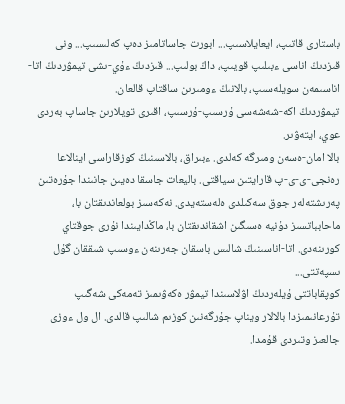باستارى قاتىپ، ايعايلاسىپ... ابورت جاساتامىز دەپ كەلىسىپ... ونى قىزدىڭ اناسى ءبىلىپ قويىپ، داڭ بولىپ... قىزدىڭ ءۇي-ىشى تيمۋردىڭ اتا-اناسىمەن سويلەسىپ، بالانىڭ ءومىرىن ساقتاپ قالعان.
تيمۋردىڭ اكە-شەشەسى ۇرسىپ-ۇرسىپ، اقىرى تويلارىن جاساپ بەردى عوي، ايتەۋىر.
بالا امان-ەسەن ومىرگە كەلدى. ءبىراق، بالاسىنىڭ كوزقاراسى اينالاعا رەنجى-ى-ى-پ قارايتىن سياقتى. باليعات جاسقا دەيىن جانىندا جۇرەتىن پەرىشتەلەر جوق سەكىلدى ەلەستەيدى. نەكەسىز بولعاندىقتان با، ماحابباتسىز دۇنيە ەسىگىن اشقاندىقتان با، ماڭدايىندا نۇرى جوقتاي كورىنەدى. اتا-اناسىنىڭ شالىس باسقان جەرىنەن ءوسىپ شىققان گۇل ىسپەتتى...
كوپقاباتتى ۇيلەردىڭ اۋلاسىندا تيمۋر ەكەۋىمىز تەمەكى شەگىپ تۇرعانىمىزدا بالالار ويناپ جۇرگەنىن كوزىم شالىپ قالدى. ال ول ءوزى جالعىز وتىردى قۇمدا.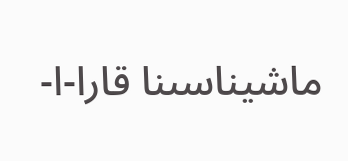ماشيناسىنا قارا-ا-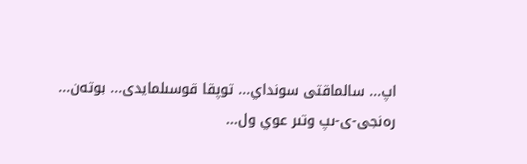اپ... سالماقتى سونداي... توپقا قوسىلمايدى... بوتەن...
رەنجى-ى-ىپ وتىر عوي ول...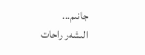جانىم...
الىشەر راحات